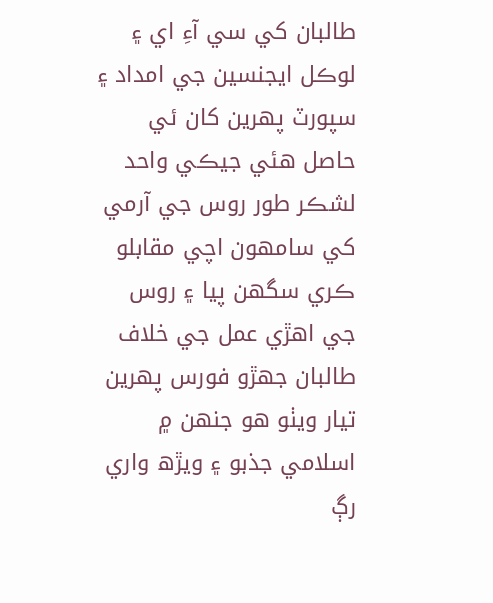طالبان کي سي آءِ اي ۽ لوڪل ايجنسين جي امداد ۽ سپورٽ پهرين کان ئي حاصل هئي جيڪي واحد لشڪر طور روس جي آرمي کي سامهون اچي مقابلو ڪري سگهن پيا ۽ روس جي اهڙي عمل جي خلاف طالبان جهڙو فورس پهرين تيار ويٺو هو جنهن ۾ اسلامي جذبو ۽ ويڙھ واري رڳ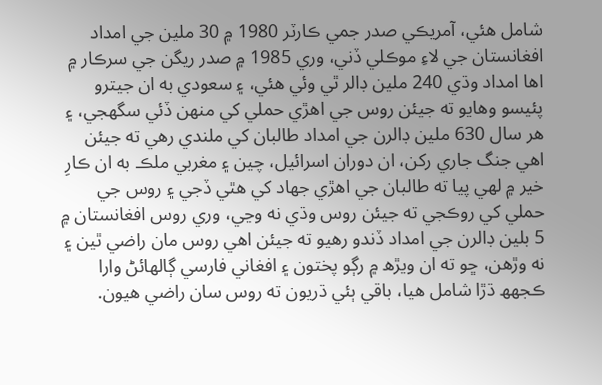شامل هئي، آمريڪي صدر جمي ڪارٽر 1980 ۾ 30 ملين جي امداد افغانستان جي لاءِ موڪلي ڏني، وري 1985 ۾ صدر ريگن جي سرڪار ۾ اها امداد وڌي 240 ملين ڊالر ٿي وئي هئي، ۽ سعودي به ان جيترو پئيسو وهايو ته جيئن روس جي اهڙي حملي کي منهن ڏئي سگهجي، ۽ هر سال 630 ملين ڊالرن جي امداد طالبان کي ملندي رهي ته جيئن اهي جنگ جاري رکن، ان دوران اسرائيل، چين ۽ مغربي ملڪ به ان ڪارِ خير ۾ لهي پيا ته طالبان جي اهڙي جهاد کي هٿي ڏجي ۽ روس جي حملي کي روڪجي ته جيئن روس وڌي نه وڃي، وري روس افغانستان ۾ 5 بلين ڊالرن جي امداد ڏندو رهيو ته جيئن اهي روس مان راضي ٿين ۽ نه وڙهن، ڇو ته ان ويڙھ ۾ رڳو پختون ۽ افغاني فارسي ڳالهائڻ وارا ڪجهھ ڌڙا شامل هيا، باقي ٻئي ڌريون ته روس سان راضي هيون.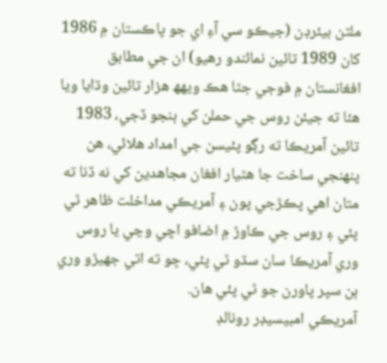ملٽن بيئرڊن (جيڪو سي آءِ اي جو پاڪستان ۾ 1986 کان 1989 تائين نمائندو رهيو) ان جي مطابق افغانستان ۾ فوجي جٿا هڪ ويهھ هزار تائين وڌايا ويا هئا ته جيئن روس جي حملن کي ٻنجو ڏجي، 1983 تائين آمريڪا ته رڳو پئيسن جي امداد هلائي، هن پنهنجي ساخت جا هٿيار افغان مجاهدين کي نه ڏنا ته متان اهي پڪڙجي پون ۽ آمريڪي مداخلت ظاهر ٿي پئي ۽ روس جي ڪاوڙ ۾ اضافو اچي وڃي يا روس وري آمريڪا سان سڌو ٿي پئي، ڇو ته اتي جهيڙو وري ٻن سپر پاورن جو ٿي پئي هان.
آمريڪي امبيسيڊر رونالڊ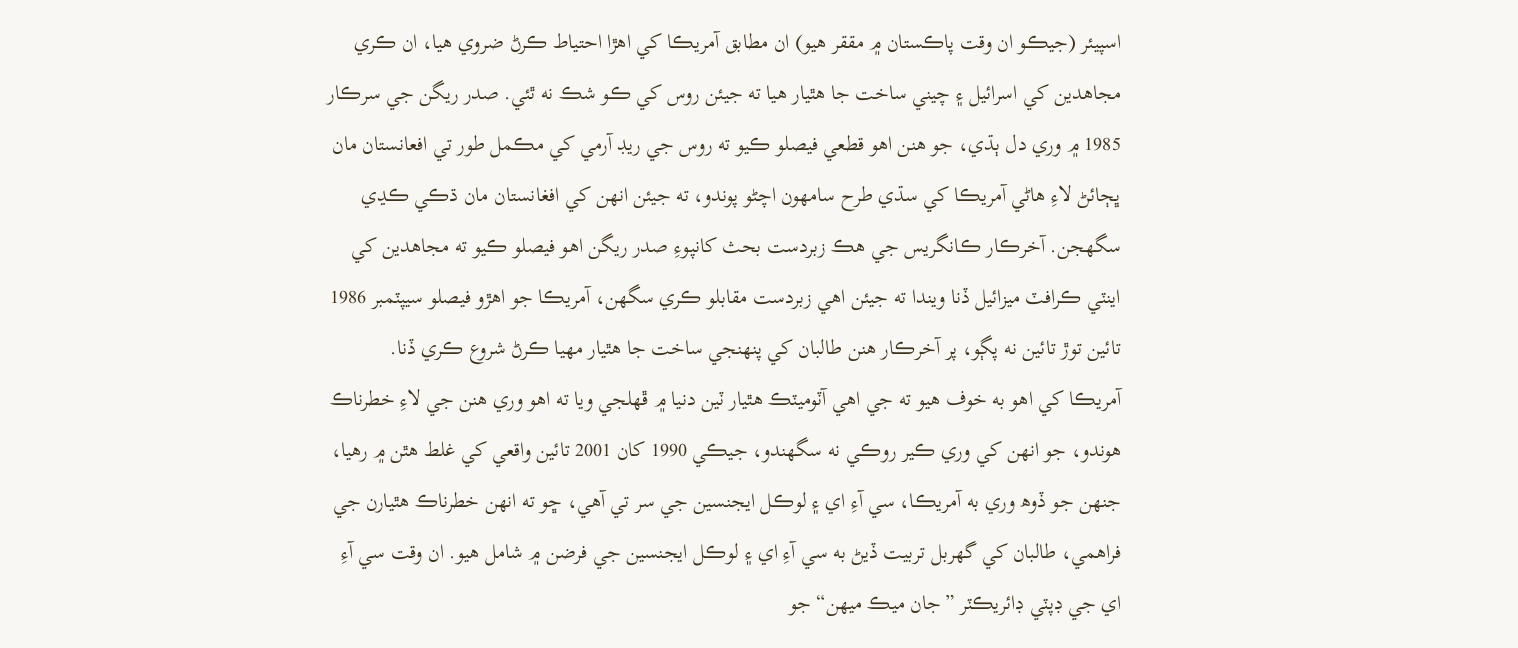اسپيئر (جيڪو ان وقت پاڪستان ۾ مققر هيو) ان مطابق آمريڪا کي اهڙا احتياط ڪرڻ ضروي هيا، ان ڪري مجاهدين کي اسرائيل ۽ چيني ساخت جا هٿيار هيا ته جيئن روس کي ڪو شڪ نه ٿئي. صدر ريگن جي سرڪار 1985 ۾ وري دل ٻڌي، جو هنن اهو قطعي فيصلو ڪيو ته روس جي ريڊ آرمي کي مڪمل طور تي افعانستان مان ڀڄائڻ لاءِ هاڻي آمريڪا کي سڌي طرح سامهون اچڻو پوندو، ته جيئن انهن کي افغانستان مان ڌڪي ڪڍي سگهجن. آخرڪار ڪانگريس جي هڪ زبردست بحث کانپوءِ صدر ريگن اهو فيصلو ڪيو ته مجاهدين کي اينٽي ڪرافٽ ميزائيل ڏنا ويندا ته جيئن اهي زبردست مقابلو ڪري سگهن، آمريڪا جو اهڙو فيصلو سيپٽمبر 1986 تائين توڙ تائين نه پڳو، پر آخرڪار هنن طالبان کي پنهنجي ساخت جا هٿيار مهيا ڪرڻ شروع ڪري ڏنا.
آمريڪا کي اهو به خوف هيو ته جي اهي آٽوميٽڪ هٿيار ٽين دنيا ۾ ڦهلجي ويا ته اهو وري هنن جي لاءِ خطرناڪ هوندو، جو انهن کي وري ڪير روڪي نه سگهندو، جيڪي 1990 کان 2001 تائين واقعي کي غلط هٿن ۾ رهيا، جنهن جو ڏوھ وري به آمريڪا، سي آءِ اي ۽ لوڪل ايجنسين جي سر تي آهي، ڇو ته انهن خطرناڪ هٿيارن جي فراهمي، طالبان کي گهربل تربيت ڏيڻ به سي آءِ اي ۽ لوڪل ايجنسين جي فرضن ۾ شامل هيو. ان وقت سي آءِ اي جي ڊپٽي ڊائريڪٽر ”جان ميڪ ميهن“ جو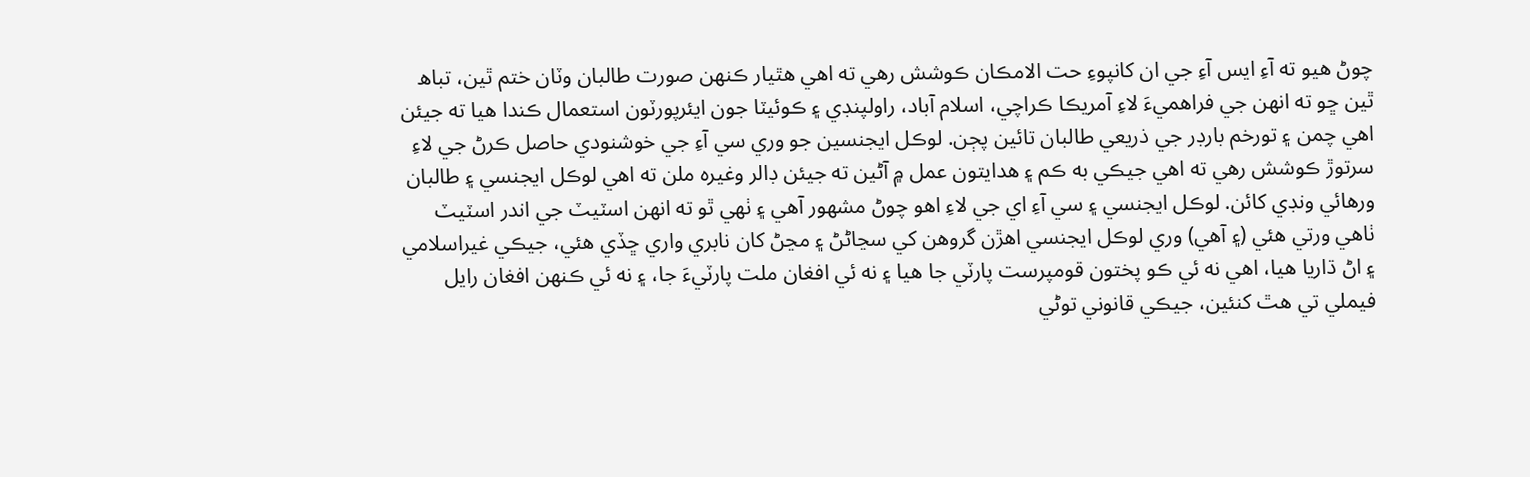چوڻ هيو ته آءِ ايس آءِ جي ان کانپوءِ حت الامڪان ڪوشش رهي ته اهي هٿيار ڪنهن صورت طالبان وٽان ختم ٿين، تباھ ٿين ڇو ته انهن جي فراهميءَ لاءِ آمريڪا ڪراچي، اسلام آباد، راولپنڊي ۽ ڪوئيٽا جون ايئرپورٽون استعمال ڪندا هيا ته جيئن اهي چمن ۽ تورخم بارڊر جي ذريعي طالبان تائين پڄن. لوڪل ايجنسين جو وري سي آءِ جي خوشنودي حاصل ڪرڻ جي لاءِ سرتوڙ ڪوشش رهي ته اهي جيڪي به ڪم ۽ هدايتون عمل ۾ آڻين ته جيئن ڊالر وغيره ملن ته اهي لوڪل ايجنسي ۽ طالبان ورهائي ونڊي کائن. لوڪل ايجنسي ۽ سي آءِ اي جي لاءِ اهو چوڻ مشهور آهي ۽ ٺهي ٿو ته انهن اسٽيٽ جي اندر اسٽيٽ ٺاهي ورتي هئي (۽ آهي) وري لوڪل ايجنسي اهڙن گروهن کي سڃاڻڻ ۽ مڃڻ کان نابري واري ڇڏي هئي، جيڪي غيراسلامي ۽ اڻ ڌاريا هيا، اهي نه ئي ڪو پختون قومپرست پارٽي جا هيا ۽ نه ئي افغان ملت پارٽيءَ جا، ۽ نه ئي ڪنهن افغان رايل فيملي تي هٿ کنئين، جيڪي قانوني توڻي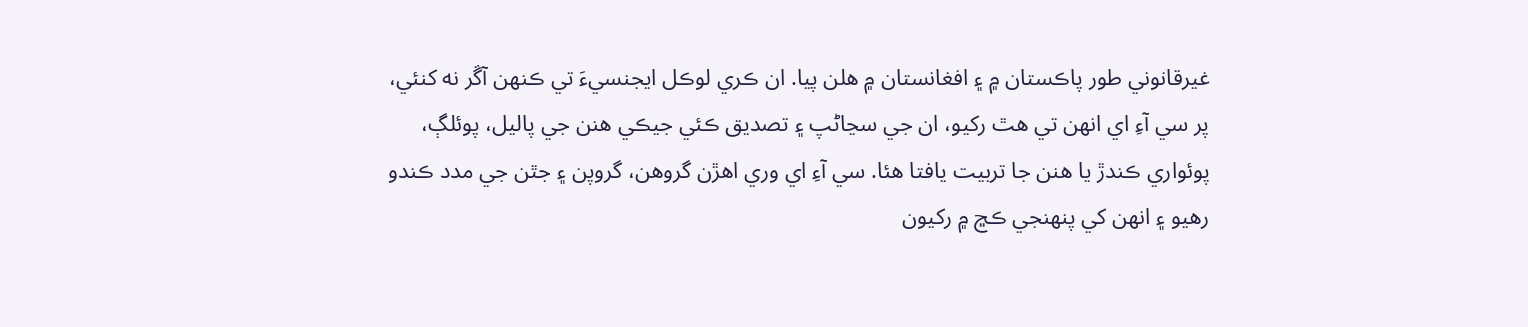غيرقانوني طور پاڪستان ۾ ۽ افغانستان ۾ هلن پيا. ان ڪري لوڪل ايجنسيءَ تي ڪنهن آڱر نه کنئي، پر سي آءِ اي انهن تي هٿ رکيو، ان جي سڃاڻپ ۽ تصديق ڪئي جيڪي هنن جي پاليل، پوئلڳ، پوئواري ڪندڙ يا هنن جا تربيت يافتا هئا. سي آءِ اي وري اهڙن گروهن، گروپن ۽ جٿن جي مدد ڪندو رهيو ۽ انهن کي پنهنجي ڪڇ ۾ رکيون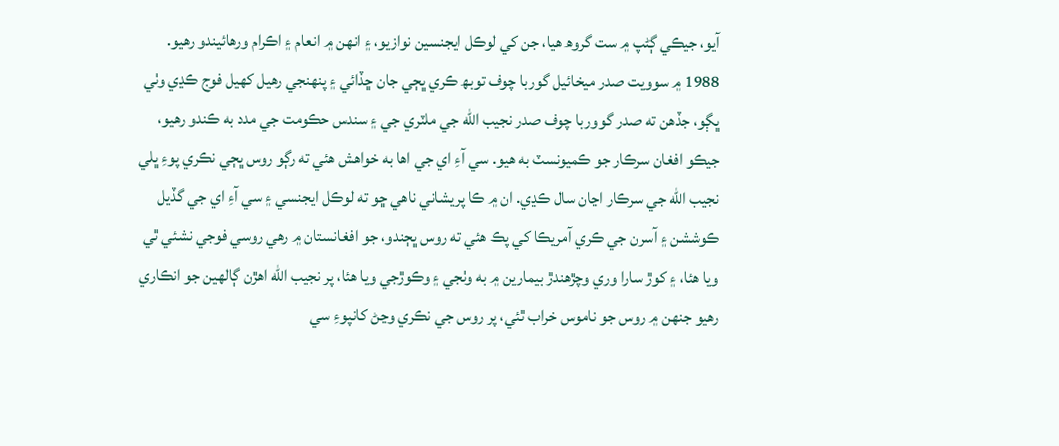آيو، جيڪي ڳڻپ ۾ ست گروھ هيا، جن کي لوڪل ايجنسين نوازيو، ۽ انهن ۾ انعام ۽ اڪرام ورهائيندو رهيو.
1988 ۾ سوويت صدر ميخائيل گوربا چوف توبھ ڪري ڀڄي جان ڇڏائي ۽ پنهنجي رهيل کهيل فوج ڪڍي وٺي ڀڳو، جڏهن ته صدر گووربا چوف صدر نجيب الله جي ملٽري جي ۽ سندس حڪومت جي مدد به ڪندو رهيو، جيڪو افغان سرڪار جو ڪميونسٽ به هيو. سي آءِ اي جي اها به خواهش هئي ته رڳو روس ڀڄي نڪري پوءِ ڀلي نجيب الله جي سرڪار اڃان سال ڪڍي. ان ۾ ڪا پريشاني ناهي ڇو ته لوڪل ايجنسي ۽ سي آءِ اي جي گڏيل ڪوششن ۽ آسرن جي ڪري آمريڪا کي پڪ هئي ته روس ڀڄندو، جو افغانستان ۾ رهي روسي فوجي نشئي ٿي ويا هئا، ۽ کوڙ سارا وري وچڙهندڙ بيمارين ۾ به وٺجي ۽ وڪوڙجي ويا هئا، پر نجيب الله اهڙن ڳالهين جو انڪاري رهيو جنهن ۾ روس جو ناموس خراب ٿئي، پر روس جي نڪري وڃڻ کانپوءِ سي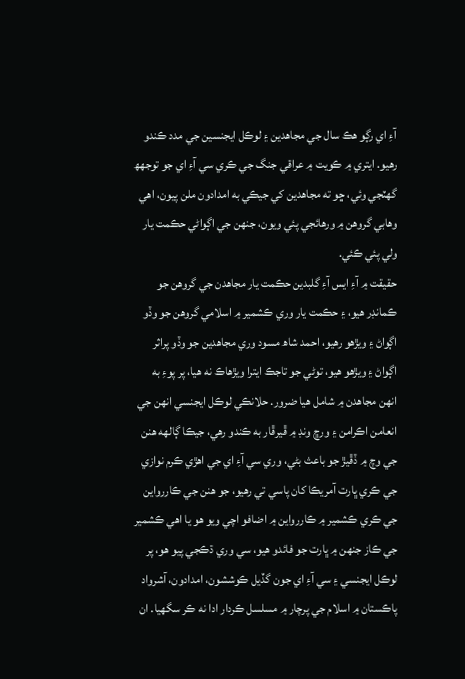آءِ اي رڳو هڪ سال جي مجاهدين ۽ لوڪل ايجنسين جي مدد ڪندو رهيو. ايتري ۾ ڪويت ۾ عراقي جنگ جي ڪري سي آءِ اي جو توجهھ گھٽجي وئي، ڇو ته مجاهدين کي جيڪي به امدادون ملن پيون، اهي وهابي گروهن ۾ ورهائجي پئي ويون، جنهن جي اڳواڻي حڪمت يار ولي پئي ڪئي.
حقيقت ۾ آءِ ايس آءِ گلبدين حڪمت يار مجاهدن جي گروهن جو ڪمانڊر هيو، ۽ حڪمت يار وري ڪشمير ۾ اسلامي گروهن جو وڏو اڳواڻ ۽ ويڙهو رهيو، احمد شاھ مسود وري مجاهدين جو وڏو پراثر اڳواڻ ۽ ويڙهو هيو، توڻي جو تاجڪ ايترا ويڙهاڪ نه هيا، پر پوءِ به انهن مجاهدن ۾ شامل هيا ضرور. حلانڪي لوڪل ايجنسي انهن جي انعامن اڪرامن ۽ ورڇ ونڊ ۾ ڦيرڦار به ڪندو رهي، جيڪا ڳالهه هنن جي وچ ۾ ڏڦيڙ جو باعث بڻي، وري سي آءِ اي جي اهڙي ڪرم نوازي جي ڪري ڀارت آمريڪا کان پاسي تي رهيو، جو هنن جي ڪاررواين جي ڪري ڪشمير ۾ ڪاررواين ۾ اضافو اچي ويو هو يا اهي ڪشمير جي ڪاز جنهن ۾ ڀارت جو فائدو هيو، سي وري ڌڪجي پيو هو، پر لوڪل ايجنسي ۽ سي آءِ اي جون گڏيل ڪوششون، امدادون، آشرواد پاڪستان ۾ اسلام جي پرچار ۾ مسلسل ڪردار ادا نه ڪر سگهيا. ان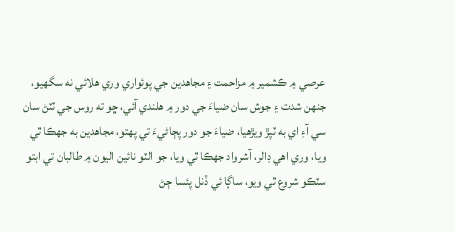عرصي ۾ ڪشمير ۾ مزاحمت ۽ مجاهدين جي پوئواري وري هلائي نه سگهيو، جنهن شدت ۽ جوش سان ضياءَ جي دور ۾ هلندي آئي، ڇو ته روس جي ٽٽڻ سان سي آءِ اي به ٽپڙ ويڙهيا، ضياءَ جو دور پڄاڻيءَ تي پهتو، مجاهدين به جهڪا ٿي ويا، وري اهي ڊالر، آشرواد جهڪا ٿي ويا، جو الٽو نائين اليون ۾ طالبان تي ابتو سٽڪو شروع ٿي ويو، ساڳا ئي ڏنل پئسا ڄڻ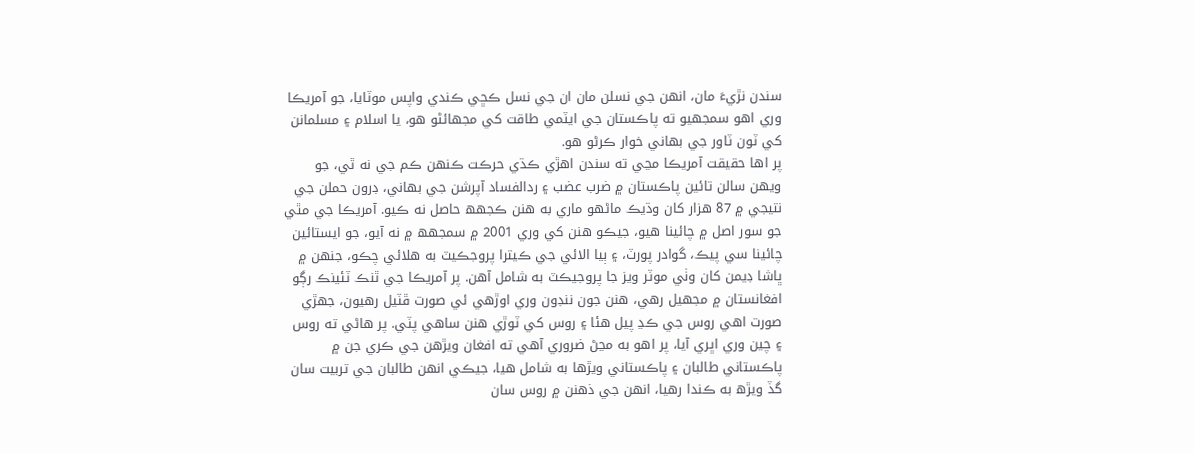سندن نڙيءَ مان، انهن جي نسلن مان ان جي نسل ڪڇي ڪندي واپس موٽايا، جو آمريڪا وري اهو سمجهيو ته پاڪستان جي ايٽمي طاقت کي مجهائڻو هو، يا اسلام ۽ مسلمانن کي ٽون ٽاور جي بهاني خوار ڪرڻو هو.
پر اها حقيقت آمريڪا مڃي ته سندن اهڙي ڪڌي حرڪت ڪنهن ڪم جي نه ٿي، جو ويهن سالن تائين پاڪستان ۾ ضرب عضب ۽ ردالفساد آپرشن جي بهاني، ڊرون حملن جي نتيجي ۾ 87 هزار کان وڌيڪ ماڻهو ماري به هنن ڪجهھ حاصل نه ڪيو. آمريڪا جي مٿي جو سور اصل ۾ چائينا هيو، جيڪو هنن کي وري 2001 ۾ سمجهھ ۾ نه آيو، جو ايستائين چائينا سي پيڪ، گوادر پورٽ، ۽ ٻيا الائي جي ڪيترا پروجڪيٽ به هلائي چڪو، جنهن ۾ ڀاشا ڊيمن کان وٺي موٽر ويز جا پروجيڪٽ به شامل آهن. پر آمريڪا جي ٿنڪ ٽئينڪ رڳو افغانستان ۾ مجهيل رهي، هنن جون ننڊون وري اوڙهي ئي صورت ڦٽيل رهيون، جهڙي صورت اهي روس جي ڪڍ پيل هئا ۽ روس کي ٽوڙي هنن ساهي پٽي. پر هاڻي ته روس ۽ چين وري اڀري آيا، پر اهو به مڃڻ ضروري آهي ته افغان ويڙهن جي ڪري جن ۾ پاڪستاني طالبان ۽ پاڪستاني ويڙها به شامل هيا، جيڪي انهن طالبان جي تربيت سان گڏ ويڙھ به ڪندا رهيا، انهن جي ذهنن ۾ روس سان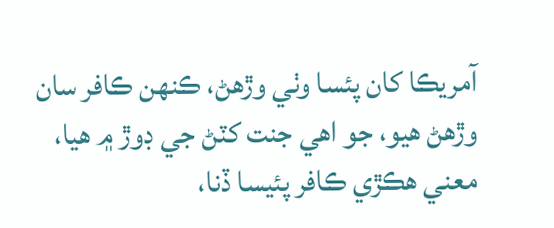آمريڪا کان پئسا وٺي وڙهڻ، ڪنهن ڪافر سان وڙهڻ هيو، جو اهي جنت کٽڻ جي ڊوڙ ۾ هيا، معني هڪڙي ڪافر پئيسا ڏنا،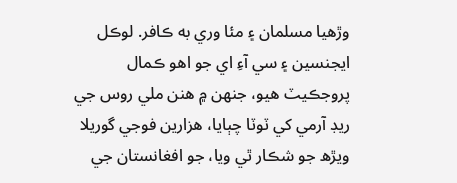وڙهيا مسلمان ۽ مئا وري به ڪافر. لوڪل ايجنسين ۽ سي آءِ اي جو اهو ڪمال پروجڪيٽ هيو، جنهن ۾ هنن ملي روس جي ريڊ آرمي کي ٽوٽا چٻايا، هزارين فوجي گوريلا ويڙھ جو شڪار ٿي ويا، جو افغانستان جي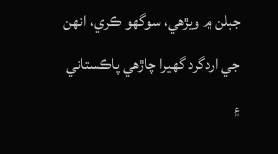جبلن ۾ ويڙهي، سوگهو ڪري، انهن جي اردگرد گهيرا چاڙهي پاڪستاني ۽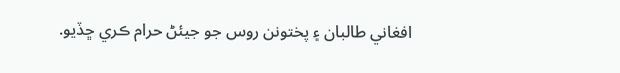افغاني طالبان ۽ پختونن روس جو جيئڻ حرام ڪري ڇڏيو.